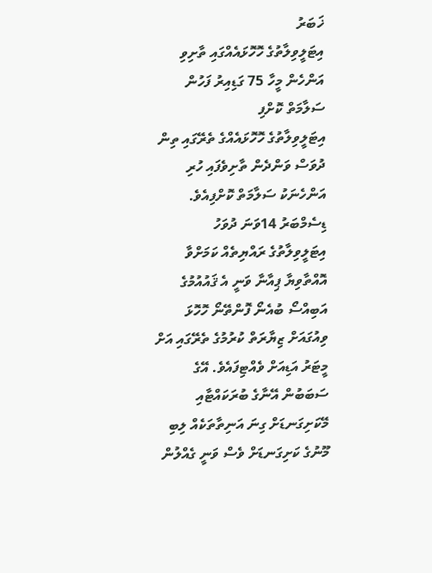ޚަބަރު
އިޓަލީވިލާތުގެ ހޮހޮޅައެއްގައި ތާށިވި އަންހެން މީހާ 75 ގަޑިއިރު ފަހުން ސަލާމަތް ކޮށްފި
އިޓަލީވިލާތުގެ ހޮހޮޅައެއްގެ ތެރޭގައި ތިން ދުވަސް ވަންދެން ތާށިވެފައި ހުރި އަންހެނަކު ސަލާމަތް ކޮށްފިއެވެ.
ޑިސެމްބަރު 14ވަނަ ދުވަހު އިޓަލީވިލާތުގެ ރައްޔިތެއް ކަމަށްވާ އޮއްތާވިޔާ ޕިއާނާ ވަނީ އެ ޤައުއުމުގެ އަބިއްސޯ ބުއެނޯ ފޮންތޭނޯ ހޮހޮޅަ ވިއުގައަށް ޒިޔާރަތް ކުރުމުގެ ތެރޭގައި އަށް މީޓަރު އަޑިއަށް ވެއްޓިފައެވެ. އޭގެ ސަބަބުން އޭނާގެ ބުރަކައްޓާއި މޭކަށިގަނޑަށް ގިނަ އަނިތާތަކެއް ލިބި މޫނުގެ ކަށިގަނޑަށް ވެސް ވަނީ ގެއްލުން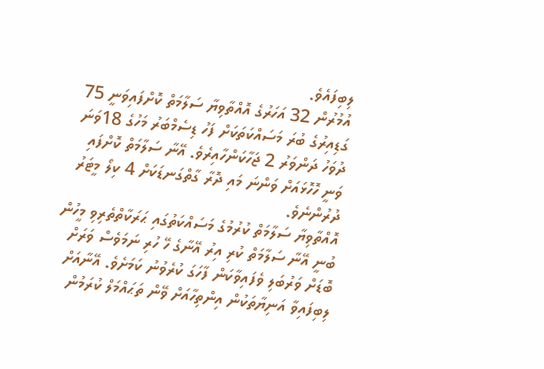ލިބިފައެވެ.
އުމުރުން 32 އަހަރުގެ އޮއްތާވިޔާ ސަލާމަތް ކޮށްފައިވަނީ 75 ގަޑިއިރުގެ ބުރަ މަސައްކަތަކަށް ފަހު ޑިސެމްބަރު މަހުގެ 18ވަނަ ދުވަހު ދަންވަރު 2 ޖަހާކަންހާއިރެވެ. އޭނާ ސަލާމަތް ކޮށްފައި ވަނީ ހޮހޮޅައަށް ވަންނަ މައި ދޮރާ ގާތްގަނޑަކަށް 4 ކިލޯ މީޓަރު ދުރުންނެވެ.
އޮއްތާވިޔާ ސަލާމަތް ކުރުމުގެ މަސައްކަތުގައި ޙަރަކާތްތެރިވި މީހުން ބުނީ އޭނާ ސަލާމަތް ކުރި އިރު އޭނާގެ ހޭ ހުރި ނަމަވެސް ވަރަށް ބޮޑަށް ވަރުބަލި ވެފައިވާކަން ފާހަގަ ކުރެވުނު ކަމަށެވެ. އޭނާއަށް ލިބިފައިވާ އަނިޔާތަކުން އިންތިހާއަށް ވޭން ތަޙައްމަލް ކުރަމުން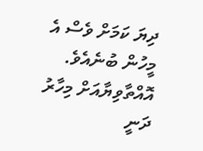ދިޔަ ކަމަށް ވެސް އެ މީހުން ބުނެއެވެ. އޮއްތާވިޔާއަށް މިހާރު ދަނީ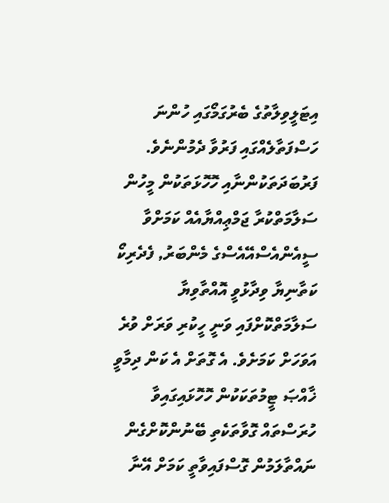އިޓަލީވިލާތުގެ ބެރުގަމޯގައި ހުންނަ ހަސްފަތާލެއްގައި ފަރުވާ ދެމުންނެވެ.
ފަރުބަދަތަކުންނާއި ހޮހޮޅަތަކުން މީހުން ސަލާމަތްކުރާ ޖަމްޢިއްޔާއެއް ކަމަށްވާ ސީއެންއެސްއޭއެސްގެ މެންބަރު, ފެދެރިކޯ ކަތާނިޔާ ވިދާޅުވީ އޮއްތާވިޔާ ސަލާމަތްކޮށްފައި ވަނީ ހީކުރި ވަރަށް ވުރެ އަވަހަށް ކަމަށެވެ. އެ ގޮތަށް އެ ކަން ދިމާވީ ޚާއްޞަ ޓީމުތަކަކުން ހޮހޮޅައިގައިވާ ހުރަސްތައް ގޮވާތަކެތި ބޭނުންކޮށްގެން ނައްތާލަމުން ގޮސްފައިވާތީ ކަމަށް އޭނާ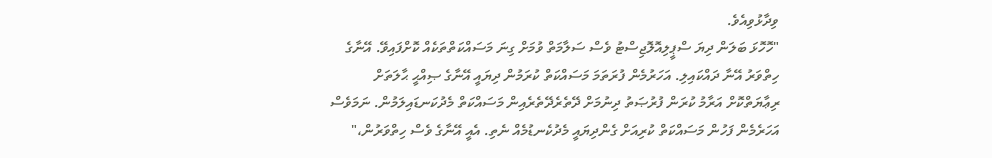ވިދާޅުވިއެވެ.
"ހޮހޮޅަ ބަލަން ދިޔަ ސްޕީލިއޮލޮޖިސްޓު ވެސް ސަލާމަތް ވުމަށް ގިނަ މަސައްކަތްތަކެއް ކޮށްފައިވޭ. އޭނާގެ ހިތްވަރު އޭނާ ދައްކައިލި. އަހަރުމެން ފުރަތަމަ މަސައްކަތް ކުރަމުން ދިޔައީ އޭނާގެ ޞިއްޙީ ޙާލަތަށް ރިޢާޔަތްކޮށް އަރާމު ކުރަން ފުރުޞަތު ދިނުމަށް ދޭތެރެދޭތެރެއިން މަސައްކަތް މެދުކަނޑައިލަމުން. ނަމަވެސް އަހަރެމެން ފަހުން މަސައްކަތް ކުރިއަށް ގެންދިޔައީ މެދުކެނޑުމެއް ނެތި. އެއީ އޭނާގެ ވެސް ހިތްވަރުން،"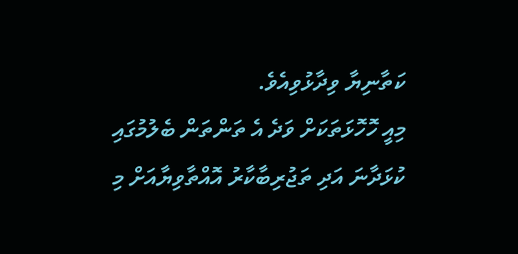ކަތާނިޔާ ވިދާޅުވިއެވެ.
މިއީ ހޮހޮޅަތަކަށް ވަދެ އެ ތަންތަން ބެލުމުގައި ކުޅަދާނަ އަދި ތަޖުރިބާކާރު އޮއްތާވިޔާއަށް މި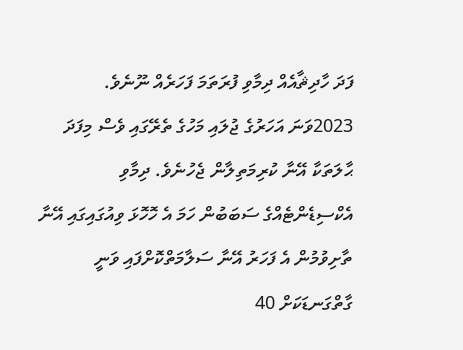ފަދަ ހާދިޘާއެއް ދިމާވި ފުރަތަމަ ފަހަރެއް ނޫނެވެ. 2023ވަނަ އަހަރުގެ ޖުލައި މަހުގެ ތެރޭގައި ވެސް މިފަދަ ޙާލަތަކާ އޭނާ ކުރިމަތިލާން ޖެހުނެވެ. ދިމާވި އެކްސިޑެންޓެއްގެ ސަބަބުން ހަމަ އެ ހޮހޮޅަ ވިއުގައިގައި އޭނާ ތާށިވުމުން އެ ފަހަރު އޭނާ ސަލާމަތްކޮށްފައި ވަނީ ގާތްގަނޑަކަށް 40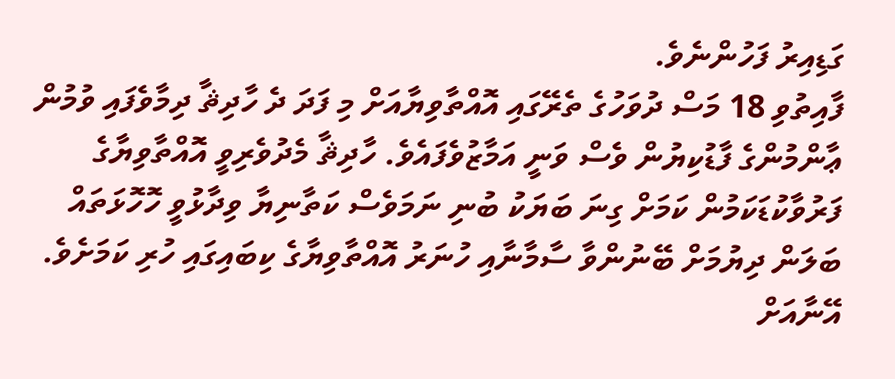ގަޑިއިރު ފަހުންނެވެ.
ފާއިތުވި 18 މަސް ދުވަހުގެ ތެރޭގައި އޮއްތާވިޔާއަށް މި ފަދަ ދެ ހާދިޘާ ދިމާވެފައި ވުމުން ޢާންމުންގެ ފާޑުކިޔުން ވެސް ވަނީ އަމާޒުވެފައެވެ. ހާދިޘާ މެދުވެރިވީ އޮއްތާވިޔާގެ ފަރުވާކުޑަކަމުން ކަމަށް ގިނަ ބަޔަކު ބުނި ނަމަވެސް ކަތާނިޔާ ވިދާޅުވީ ހޮހޮޅަތައް ބަލަން ދިޔުމަށް ބޭނުންވާ ސާމާނާއި ހުނަރު އޮއްތާވިޔާގެ ކިބައިގައި ހުރި ކަމަށެވެ. އޭނާއަށް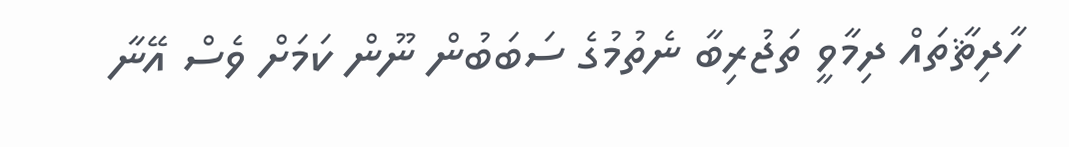ހާދިޘާތައް ދިމާވީ ތަޖުރިބާ ނެތުމުގެ ސަބަބުން ނޫން ކަމަށް ވެސް އޭނާ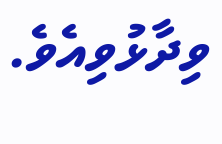ވިދާޅުވިއެވެ.